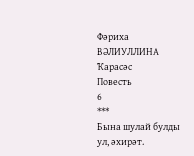Фәриха ВӘЛИУЛЛИНА
Ҡарасәс
Повесть
6
***
Бына шулай булды ул, әхирәт.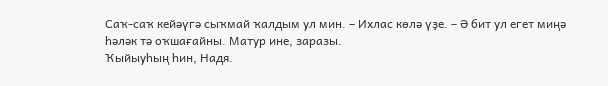Саҡ-саҡ кейәүгә сыҡмай ҡалдым ул мин. – Ихлас көлә үҙе. – Ә бит ул егет миңә һәләк тә оҡшағайны. Матур ине, заразы.
Ҡыйыуһың һин, Надя.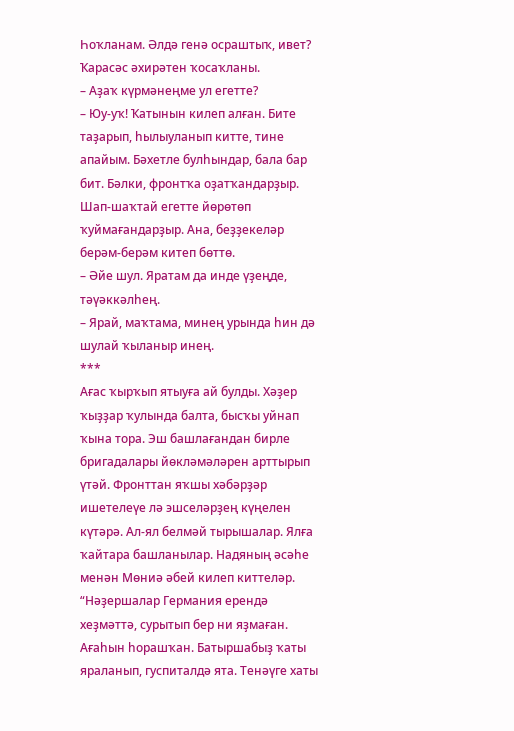Һоҡланам. Әлдә генә осраштыҡ, ивет?
Ҡарасәс әхирәтен ҡосаҡланы.
– Аҙаҡ күрмәнеңме ул егетте?
– Юу-уҡ! Ҡатынын килеп алған. Бите таҙарып, һылыуланып китте, тине апайым. Бәхетле булһындар, бала бар бит. Бәлки, фронтҡа оҙатҡандарҙыр. Шап-шаҡтай егетте йөрөтөп ҡуймағандарҙыр. Ана, беҙҙекеләр берәм-берәм китеп бөттө.
– Әйе шул. Яратам да инде үҙеңде, тәүәккәлһең.
– Ярай, маҡтама, минең урында һин дә шулай ҡыланыр инең.
***
Ағас ҡырҡып ятыуға ай булды. Хәҙер ҡыҙҙар ҡулында балта, бысҡы уйнап ҡына тора. Эш башлағандан бирле бригадалары йөкләмәләрен арттырып үтәй. Фронттан яҡшы хәбәрҙәр ишетелеүе лә эшселәрҙең күңелен күтәрә. Ал-ял белмәй тырышалар. Ялға ҡайтара башланылар. Надяның әсәһе менән Мөниә әбей килеп киттеләр. “Нәҙершалар Германия ерендә хеҙмәттә, сурытып бер ни яҙмаған. Ағаһын һорашҡан. Батыршабыҙ ҡаты яраланып, гуспиталдә ята. Тенәүге хаты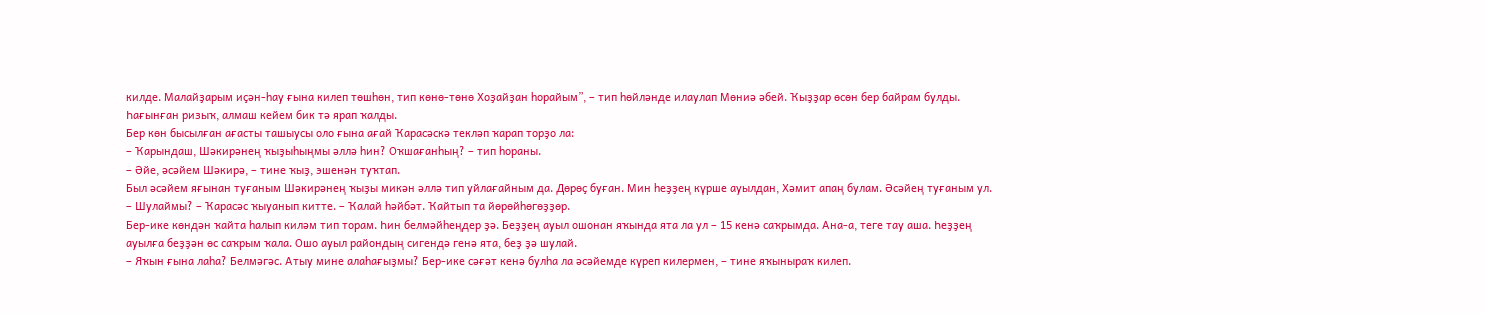килде. Малайҙарым иҫән-һау ғына килеп төшһөн, тип көнө-төнө Хоҙайҙан һорайым”, – тип һөйләнде илаулап Мөниә әбей. Ҡыҙҙар өсөн бер байрам булды. Һағынған ризыҡ, алмаш кейем бик тә ярап ҡалды.
Бер көн бысылған ағасты ташыусы оло ғына ағай Ҡарасәскә текләп ҡарап торҙо ла:
– Ҡарындаш, Шәкирәнең ҡыҙыһыңмы әллә һин? Оҡшағанһың? – тип һораны.
– Әйе, әсәйем Шәкирә, – тине ҡыҙ, эшенән туҡтап.
Был әсәйем яғынан туғаным Шәкирәнең ҡыҙы микән әллә тип уйлағайным да. Дөрөҫ буған. Мин һеҙҙең күрше ауылдан, Хәмит апаң булам. Әсәйең туғаным ул.
– Шулаймы? – Ҡарасәс ҡыуанып китте. – Ҡалай һәйбәт. Ҡайтып та йөрөйһөгөҙҙөр.
Бер-ике көндән ҡайта һалып киләм тип торам. Һин белмәйһеңдер ҙә. Беҙҙең ауыл ошонан яҡында ята ла ул – 15 кенә саҡрымда. Ана-а, теге тау аша. Һеҙҙең ауылға беҙҙән өс саҡрым ҡала. Ошо ауыл райондың сигендә генә ята, беҙ ҙә шулай.
– Яҡын ғына лаһа? Белмәгәс. Атыу мине алаһағыҙмы? Бер-ике сәғәт кенә булһа ла әсәйемде күреп килермен, – тине яҡыныраҡ килеп.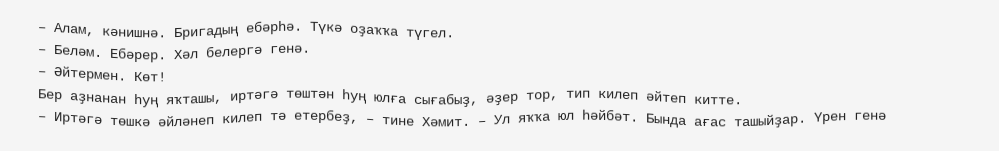– Алам, кәнишнә. Бригадың ебәрһә. Түкә оҙаҡҡа түгел.
– Беләм. Ебәрер. Хәл белергә генә.
– Әйтермен. Көт!
Бер аҙнанан һуң яҡташы, иртәгә төштән һуң юлға сығабыҙ, әҙер тор, тип килеп әйтеп китте.
– Иртәгә төшкә әйләнеп килеп тә етербеҙ, – тине Хәмит. – Ул яҡҡа юл һәйбәт. Бында ағас ташыйҙар. Үрен генә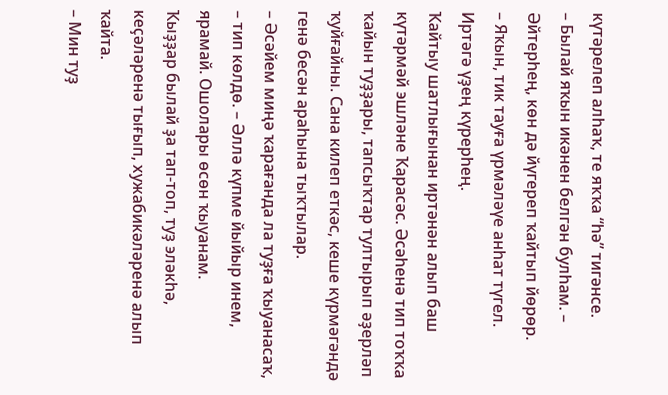күтәрелеп алһаҡ, те яҡҡа “һә” тигәнсе.
– Былай яҡын икәнен белгән булһам. – Әйтерһең, көн дә йүгереп ҡайтып йөрөр.
– Яҡын, тик тауға үрмәләүе анһат түгел. Иртәгә үҙең күрерһең.
Ҡайтыу шатлығынан иртәнән алып баш күтәрмәй эшләне Ҡарасәс. Әсәһенә тип тоҡҡа ҡайын туҙҙары, тапсыҡтар тултырып әҙерләп ҡуйғайны. Сана килеп еткәс, кеше күрмәгәндә генә бесән араһына тыҡтылар.
– Әсәйем миңә ҡарағанда ла туҙға ҡыуанасаҡ, – тип көлдө. – Әллә күпме йыйыр инем, ярамай. Ошолары өсөн ҡыуанам.
Ҡыҙҙар былай ҙа тап-топ, туҙ эләкһә, кеҫәләренә тығып, хужабикәләренә алып ҡайта.
– Мин туҙ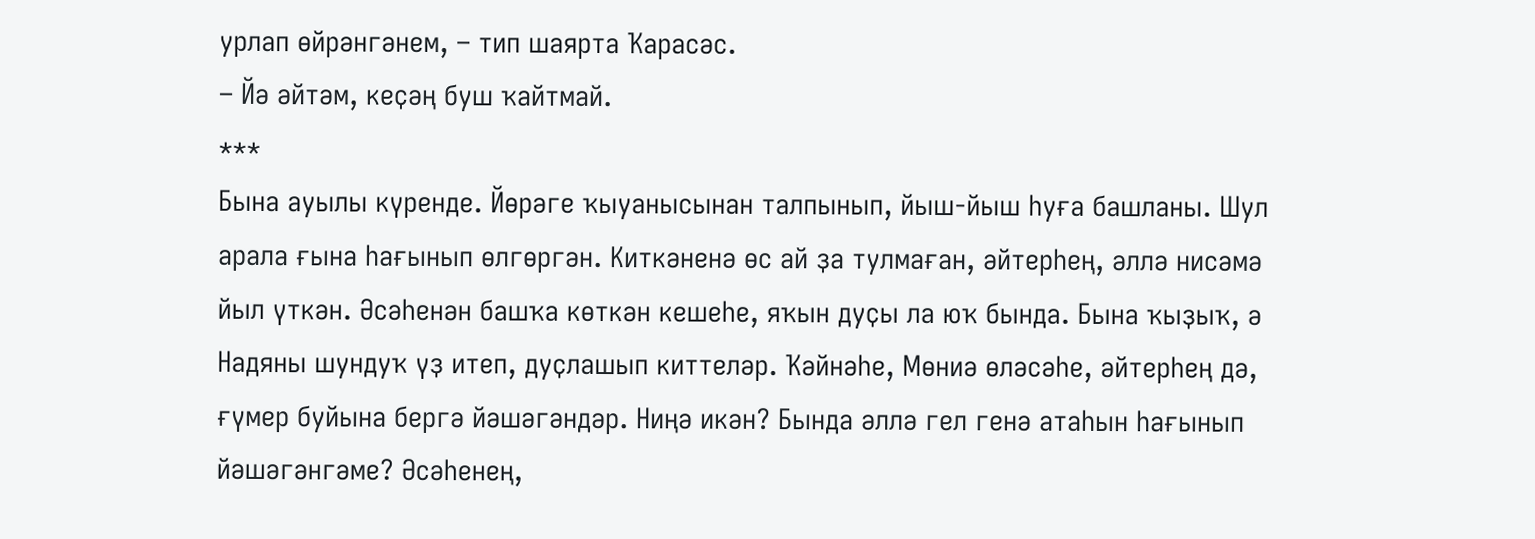урлап өйрәнгәнем, – тип шаярта Ҡарасәс.
– Йә әйтәм, кеҫәң буш ҡайтмай.
***
Бына ауылы күренде. Йөрәге ҡыуанысынан талпынып, йыш-йыш һуға башланы. Шул арала ғына һағынып өлгөргән. Киткәненә өс ай ҙа тулмаған, әйтерһең, әллә нисәмә йыл үткән. Әсәһенән башҡа көткән кешеһе, яҡын дуҫы ла юҡ бында. Бына ҡыҙыҡ, ә Надяны шундуҡ үҙ итеп, дуҫлашып киттеләр. Ҡәйнәһе, Мөниә өләсәһе, әйтерһең дә, ғүмер буйына бергә йәшәгәндәр. Ниңә икән? Бында әллә гел генә атаһын һағынып йәшәгәнгәме? Әсәһенең,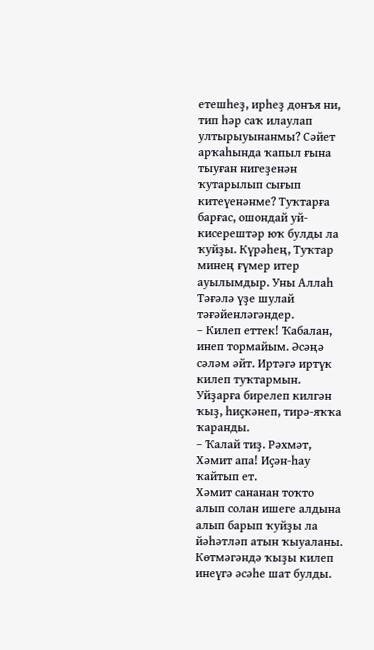етешһеҙ, ирһеҙ донъя ни, тип һәр саҡ илаулап ултырыуынанмы? Сәйет арҡаһында ҡапыл ғына тыуған нигеҙенән ҡутарылып сығып китеүенәнме? Туҡтарға барғас, ошондай уй-кисерештәр юҡ булды ла ҡуйҙы. Күрәһең, Туҡтар минең ғүмер итер ауылымдыр. Уны Аллаһ Тәғәлә үҙе шулай тәғәйенләгәндер.
– Килеп еттек! Ҡабалан, инеп тормайым. Әсәңә сәләм әйт. Иртәгә иртүк килеп туҡтармын.
Уйҙарға бирелеп килгән ҡыҙ, һиҫкәнеп, тирә-яҡҡа ҡаранды.
– Ҡалай тиҙ. Рәхмәт, Хәмит апа! Иҫән-һау ҡайтып ет.
Хәмит сананан тоҡто алып солан ишеге алдына алып барып ҡуйҙы ла йәһәтләп атын ҡыуаланы.
Көтмәгәндә ҡыҙы килеп инеүгә әсәһе шат булды.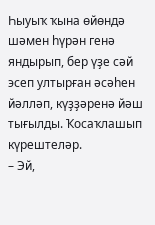Һыуыҡ ҡына өйөндә шәмен һүрән генә яндырып, бер үҙе сәй эсеп ултырған әсәһен йәлләп, күҙҙәренә йәш тығылды. Ҡосаҡлашып күрештеләр.
– Эй,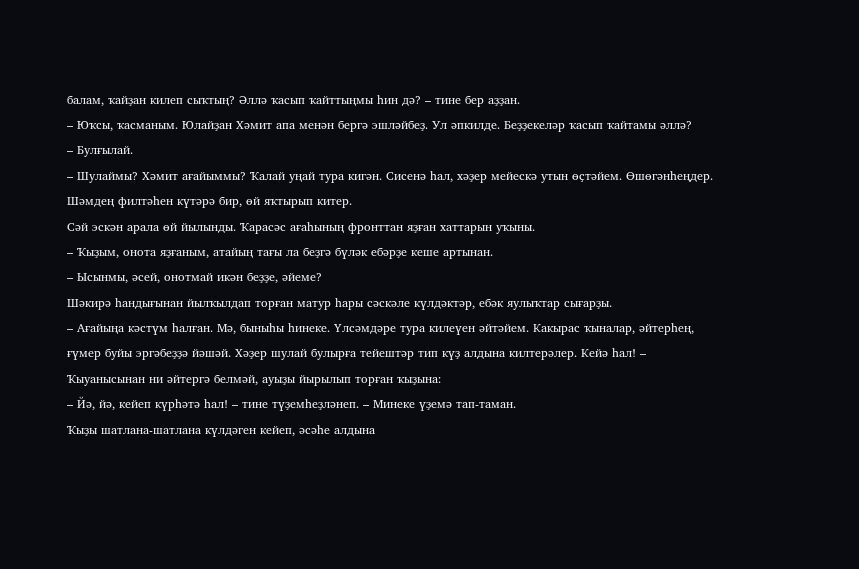балам, ҡайҙан килеп сыҡтың? Әллә ҡасып ҡайттыңмы һин дә? – тине бер аҙҙан.
– Юҡсы, ҡасманым. Юлайҙан Хәмит апа менән бергә эшләйбеҙ. Ул әпкилде. Беҙҙекеләр ҡасып ҡайтамы әллә?
– Булғылай.
– Шулаймы? Хәмит ағайыммы? Ҡалай уңай тура кигән. Сисенә һал, хәҙер мейескә утын өҫтәйем. Өшөгәнһеңдер. Шәмдең филтәһен күтәрә бир, өй яҡтырып китер.
Сәй эскән арала өй йылынды. Ҡарасәс ағаһының фронттан яҙған хаттарын уҡыны.
– Ҡыҙым, онота яҙғаным, атайың тағы ла беҙгә бүләк ебәрҙе кеше артынан.
– Ысынмы, әсей, онотмай икән беҙҙе, әйеме?
Шәкирә һандығынан йылҡылдап торған матур һары сәскәле күлдәктәр, ебәк яулыҡтар сығарҙы.
– Ағайыңа кәстүм һалған. Мә, быныһы һинеке. Үлсәмдәре тура килеүен әйтәйем. Какырас ҡыналар, әйтерһең, ғүмер буйы эргәбеҙҙә йәшәй. Хәҙер шулай булырға тейештәр тип күҙ алдына килтерәлер. Кейә һал! – Ҡыуанысынан ни әйтергә белмәй, ауыҙы йырылып торған ҡыҙына:
– Йә, йә, кейеп күрһәтә һал! – тине түҙемһеҙләнеп. – Минеке үҙемә тап-таман.
Ҡыҙы шатлана-шатлана күлдәген кейеп, әсәһе алдына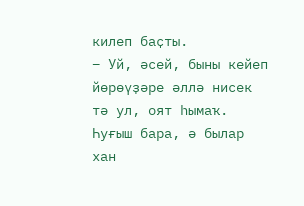килеп баҫты.
– Уй, әсей, быны кейеп йөрөүҙәре әллә нисек тә ул, оят һымаҡ. Һуғыш бара, ә былар хан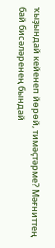ҡыҙындай кейенеп йөрөй, тимәҫтәрме? Мәғниттең бай бисәләренең бындай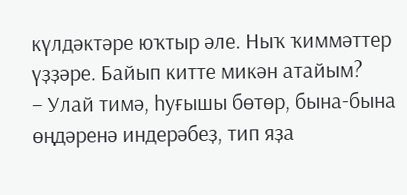күлдәктәре юҡтыр әле. Ныҡ ҡиммәттер үҙҙәре. Байып китте микән атайым?
– Улай тимә, һуғышы бөтөр, бына-бына өңдәренә индерәбеҙ, тип яҙа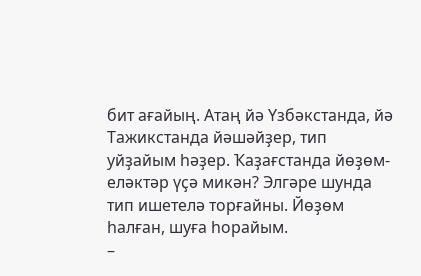бит ағайың. Атаң йә Үзбәкстанда, йә Тажикстанда йәшәйҙер, тип уйҙайым һәҙер. Ҡаҙағстанда йөҙөм-еләктәр үҫә микән? Элгәре шунда тип ишетелә торғайны. Йөҙөм һалған, шуға һорайым.
–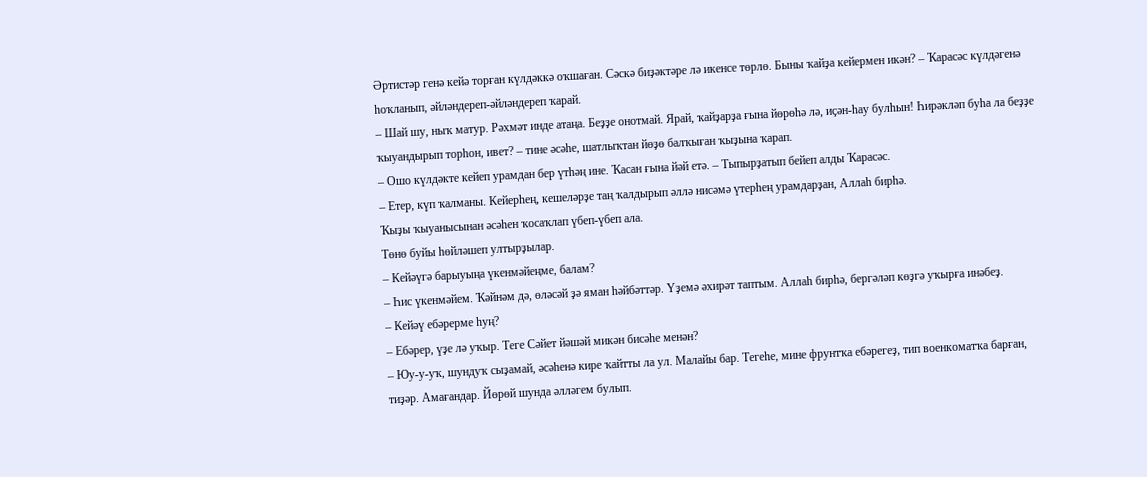Әртистәр генә кейә торған күлдәккә оҡшаған. Сәскә биҙәктәре лә икенсе төрлө. Быны ҡайҙа кейермен икән? – Ҡарасәс күлдәгенә һоҡланып, әйләндереп-әйләндереп ҡарай.
– Шай шу, ныҡ матур. Рәхмәт инде атаңа. Беҙҙе онотмай. Ярай, ҡайҙарҙа ғына йөрөһә лә, иҫән-һау булһын! Һирәкләп буһа ла беҙҙе ҡыуандырып торһон, ивет? – тине әсәһе, шатлыҡтан йөҙө балҡыған ҡыҙына ҡарап.
– Ошо күлдәкте кейеп урамдан бер үтһәң ине. Ҡасан ғына йәй етә. – Тыпырҙатып бейеп алды Ҡарасәс.
– Етер, күп ҡалманы. Кейерһең, кешеләрҙе таң ҡалдырып әллә нисәмә үтерһең урамдарҙан, Аллаһ бирһә.
Ҡыҙы ҡыуанысынан әсәһен ҡосаҡлап үбеп-үбеп ала.
Төнө буйы һөйләшеп ултырҙылар.
– Кейәүгә барыуыңа үкенмәйеңме, балам?
– Һис үкенмәйем. Ҡәйнәм дә, өләсәй ҙә яман һәйбәттәр. Үҙемә әхирәт таптым. Аллаһ бирһә, бергәләп көҙгә уҡырға инәбеҙ.
– Кейәү ебәрерме һуң?
– Ебәрер, үҙе лә уҡыр. Теге Сәйет йәшәй микән бисәһе менән?
– Юу-у-уҡ, шундуҡ сыҙамай, әсәһенә кире ҡайтты ла ул. Малайы бар. Тегеһе, мине фрунтҡа ебәрегеҙ, тип военкоматҡа барған, тиҙәр. Амағандар. Йөрөй шунда әлләгем булып.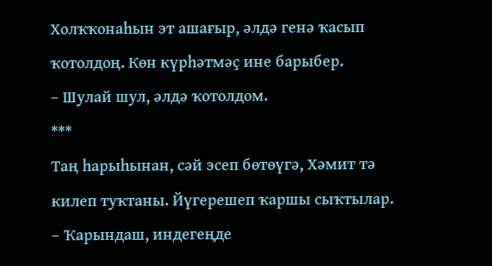Холҡҡонаһын эт ашағыр, әлдә генә ҡасып ҡотолдоң. Көн күрһәтмәҫ ине барыбер.
– Шулай шул, әлдә ҡотолдом.
***
Таң һарыһынан, сәй эсеп бөтөүгә, Хәмит тә килеп туҡтаны. Йүгерешеп ҡаршы сыҡтылар.
– Ҡарындаш, индегеңде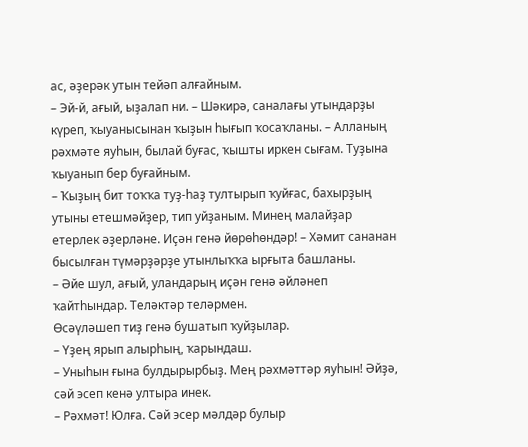ас, әҙерәк утын тейәп алғайным.
– Эй-й, ағый, ыҙалап ни. – Шәкирә, саналағы утындарҙы күреп, ҡыуанысынан ҡыҙын һығып ҡосаҡланы. – Алланың рәхмәте яуһын, былай буғас, ҡышты иркен сығам. Туҙына ҡыуанып бер буғайным.
– Ҡыҙың бит тоҡҡа туҙ-һаҙ тултырып ҡуйғас, бахырҙың утыны етешмәйҙер, тип уйҙаным. Минең малайҙар етерлек әҙерләне. Иҫән генә йөрөһөндәр! – Хәмит сананан бысылған түмәрҙәрҙе утынлыҡҡа ырғыта башланы.
– Әйе шул, ағый, уландарың иҫән генә әйләнеп ҡайтһындар. Теләктәр теләрмен.
Өсәүләшеп тиҙ генә бушатып ҡуйҙылар.
– Үҙең ярып алырһың, ҡарындаш.
– Уныһын ғына булдырырбыҙ. Мең рәхмәттәр яуһын! Әйҙә, сәй эсеп кенә ултыра инек.
– Рәхмәт! Юлға. Сәй эсер мәлдәр булыр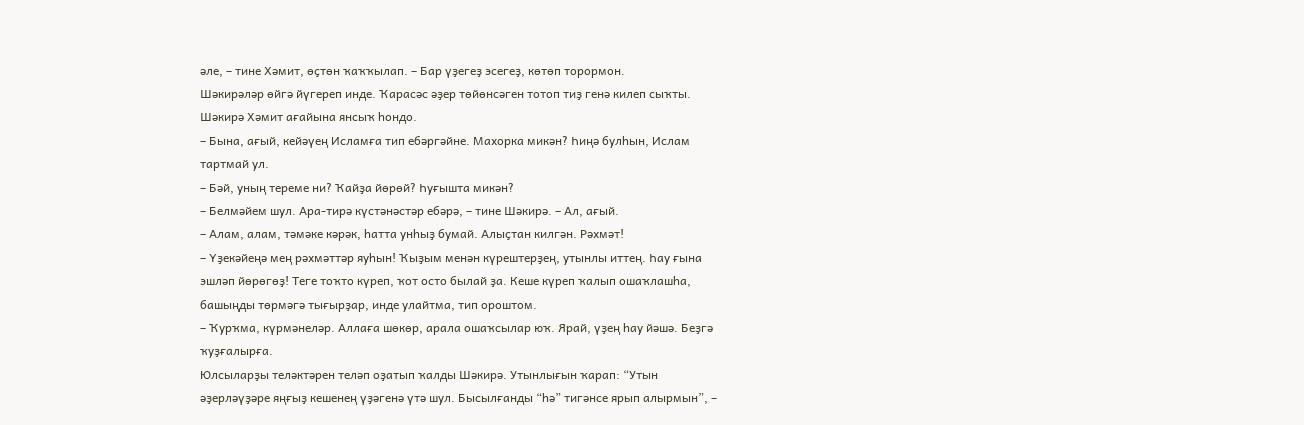әле, – тине Хәмит, өҫтөн ҡаҡҡылап. – Бар үҙегеҙ эсегеҙ, көтөп торормон.
Шәкирәләр өйгә йүгереп инде. Ҡарасәс әҙер төйөнсәген тотоп тиҙ генә килеп сыҡты. Шәкирә Хәмит ағайына янсыҡ һондо.
– Бына, ағый, кейәүең Исламға тип ебәргәйне. Махорка микән? Һиңә булһын, Ислам тартмай ул.
– Бәй, уның тереме ни? Ҡайҙа йөрөй? Һуғышта микән?
– Белмәйем шул. Ара-тирә күстәнәстәр ебәрә, – тине Шәкирә. – Ал, ағый.
– Алам, алам, тәмәке кәрәк, һатта унһыҙ бумай. Алыҫтан килгән. Рәхмәт!
– Үҙекәйеңә мең рәхмәттәр яуһын! Ҡыҙым менән күрештерҙең, утынлы иттең. Һау ғына эшләп йөрөгөҙ! Теге тоҡто күреп, ҡот осто былай ҙа. Кеше күреп ҡалып ошаҡлашһа, башыңды төрмәгә тығырҙар, инде улайтма, тип ороштом.
– Ҡурҡма, күрмәнеләр. Аллаға шөкөр, арала ошаҡсылар юҡ. Ярай, үҙең һау йәшә. Беҙгә ҡуҙғалырға.
Юлсыларҙы теләктәрен теләп оҙатып ҡалды Шәкирә. Утынлығын ҡарап: “Утын әҙерләүҙәре яңғыҙ кешенең үҙәгенә үтә шул. Бысылғанды “һә” тигәнсе ярып алырмын”, –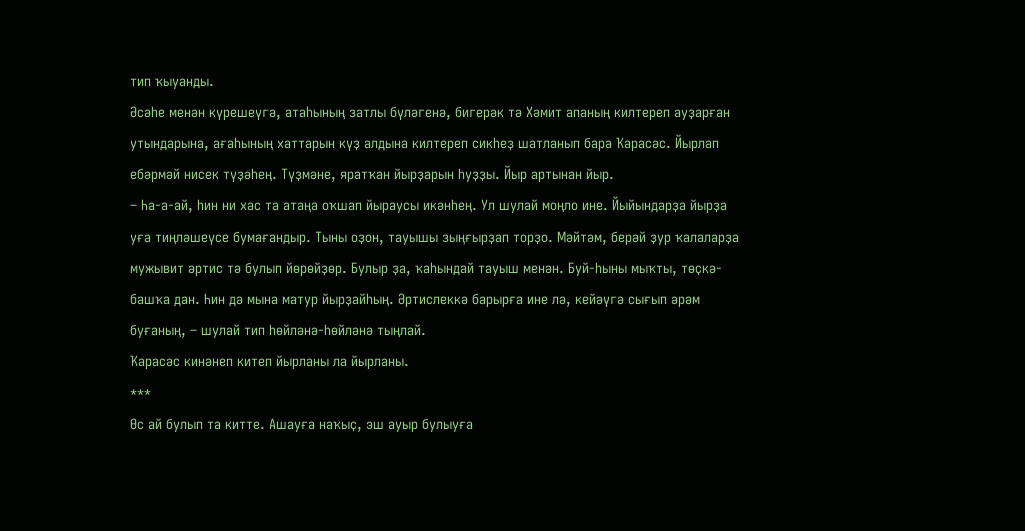тип ҡыуанды.
Әсәһе менән күрешеүгә, атаһының затлы бүләгенә, бигерәк тә Хәмит апаның килтереп ауҙарған утындарына, ағаһының хаттарын күҙ алдына килтереп сикһеҙ шатланып бара Ҡарасәс. Йырлап ебәрмәй нисек түҙәһең. Түҙмәне, яратҡан йырҙарын һуҙҙы. Йыр артынан йыр.
– Һа-а-ай, һин ни хас та атаңа оҡшап йыраусы икәнһең. Ул шулай моңло ине. Йыйындарҙа йырҙа уға тиңләшеүсе бумағандыр. Тыны оҙон, тауышы зыңғырҙап торҙо. Мәйтәм, берәй ҙур ҡалаларҙа мужывит әртис тә булып йөрөйҙөр. Булыр ҙа, ҡаһындай тауыш менән. Буй-һыны мыҡты, төҫкә-башҡа дан. Һин дә мына матур йырҙайһың. Әртислеккә барырға ине лә, кейәүгә сығып әрәм буғаның, – шулай тип һөйләнә-һөйләнә тыңлай.
Ҡарасәс кинәнеп китеп йырланы ла йырланы.
***
Өс ай булып та китте. Ашауға наҡыҫ, эш ауыр булыуға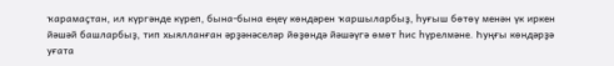ҡарамаҫтан, ил күргәнде күреп, бына-бына еңеү көндәрен ҡаршыларбыҙ, һуғыш бөтөү менән үк иркен йәшәй башларбыҙ, тип хыялланған әрҙәнәселәр йөҙөндә йәшәүгә өмөт һис һүрелмәне. Һуңғы көндәрҙә уғата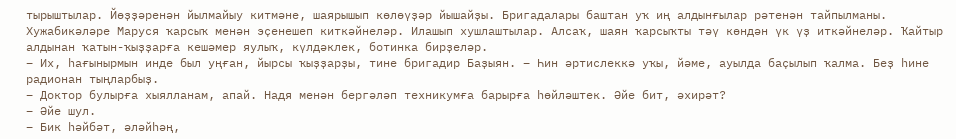тырыштылар. Йөҙҙәренән йылмайыу китмәне, шаярышып көлөүҙәр йышайҙы. Бригадалары баштан уҡ иң алдынғылар рәтенән тайпылманы. Хужабикәләре Маруся ҡарсыҡ менән эҫенешеп киткәйнеләр. Илашып хушлаштылар. Алсаҡ, шаян ҡарсыҡты тәү көндән үк үҙ иткәйнеләр. Ҡайтыр алдынан ҡатын-ҡыҙҙарға кешәмер яулыҡ, күлдәклек, ботинка бирҙеләр.
– Их, һағынырмын инде был уңған, йырсы ҡыҙҙарҙы, тине бригадир Баҙыян. – Һин әртислеккә уҡы, йәме, ауылда баҫылып ҡалма. Беҙ һине радионан тыңларбыҙ.
– Доктор булырға хыялланам, апай. Надя менән бергәләп техникумға барырға һөйләштек. Әйе бит, әхирәт?
– Әйе шул.
– Бик һәйбәт, әләйһәң,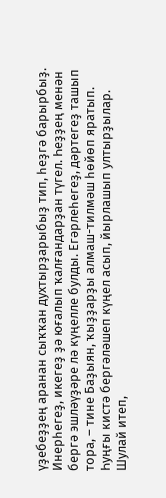үҙебеҙҙең аранан сыҡҡан духтырҙарыбыҙ тип, һеҙгә барырбыҙ. Инерһегеҙ, икегеҙ ҙә юғалып ҡалғандарҙан түгел. Һеҙҙең менән бергә эшләүҙәре лә күңелле булды. Егәрлеһегеҙ, дәртегеҙ ташып тора, – тине Баҙыян, ҡыҙҙарҙы алмаш-тилмәш һөйөп яратып.
Һуңғы кистә бергәләшеп күңел асып, йырлашып ултырҙылар. Шулай итеп,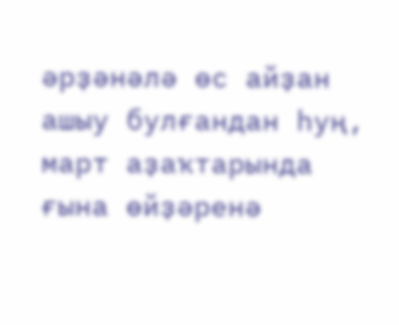әрҙәнәлә өс айҙан ашыу булғандан һуң, март аҙаҡтарында ғына өйҙәренә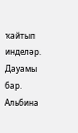ҡайтып инделәр.
Дауамы бар.
Альбина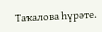Таҡалова һүрәте.